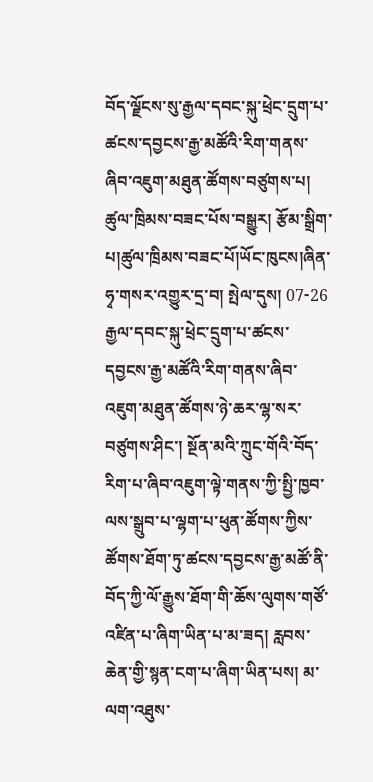བོད་ལྗོངས་སུ་རྒྱལ་དབང་སྐུ་ཕྲེང་དྲུག་པ་ཚངས་དབྱངས་རྒྱ་མཚོའི་རིག་གནས་ཞིབ་འཇུག་མཐུན་ཚོགས་བཙུགས་པ།
ཚུལ་ཁྲིམས་བཟང་པོས་བསྒྱུར། རྩོམ་སྒྲིག་པ།ཚུལ་ཁྲིམས་བཟང་པོ།ཡོང་ཁུངས།ཞིན་ཧྭ་གསར་འགྱུར་དྲ་བ། སྤེལ་དུས། 07-26
རྒྱལ་དབང་སྐུ་ཕྲེང་དྲུག་པ་ཚངས་དབྱངས་རྒྱ་མཚོའི་རིག་གནས་ཞིབ་འཇུག་མཐུན་ཚོགས་ཉེ་ཆར་ལྷ་སར་བཙུགས་ཤིང་། སྔོན་མའི་ཀྲུང་གོའི་བོད་རིག་པ་ཞིབ་འཇུག་ལྟེ་གནས་ཀྱི་སྤྱི་ཁྱབ་ལས་སྒྲུབ་པ་ལྷག་པ་ཕུན་ཚོགས་ཀྱིས་ཚོགས་ཐོག་ཏུ་ཚངས་དབྱངས་རྒྱ་མཚོ་ནི་བོད་ཀྱི་ལོ་རྒྱུས་ཐོག་གི་ཆོས་ལུགས་གཙོ་འཛིན་པ་ཞིག་ཡིན་པ་མ་ཟད། རླབས་ཆེན་གྱི་སྙན་ངག་པ་ཞིག་ཡིན་པས། མ་ལག་འཐུས་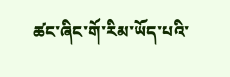ཚང་ཞིང་གོ་རིམ་ཡོད་པའི་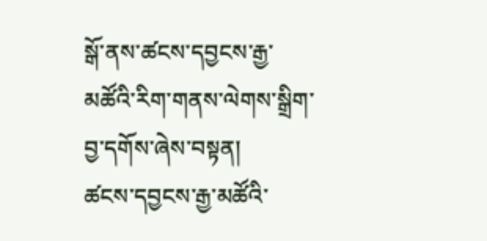སྒོ་ནས་ཚངས་དབྱངས་རྒྱ་མཚོའི་རིག་གནས་ལེགས་སྒྲིག་བྱ་དགོས་ཞེས་བསྟན།
ཚངས་དབྱངས་རྒྱ་མཚོའི་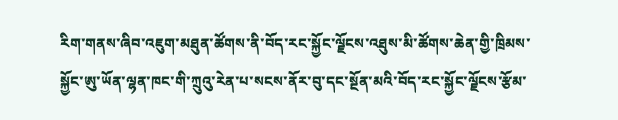རིག་གནས་ཞིབ་འཇུག་མཐུན་ཚོགས་ནི་བོད་རང་སྐྱོང་ལྗོངས་འཐུས་མི་ཚོགས་ཆེན་གྱི་ཁྲིམས་སྐྱོང་ཨུ་ཡོན་ལྷན་ཁང་གི་ཀྲུའུ་རེན་པ་སངས་ནོར་བུ་དང་སྔོན་མའི་བོད་རང་སྐྱོང་ལྗོངས་རྩོམ་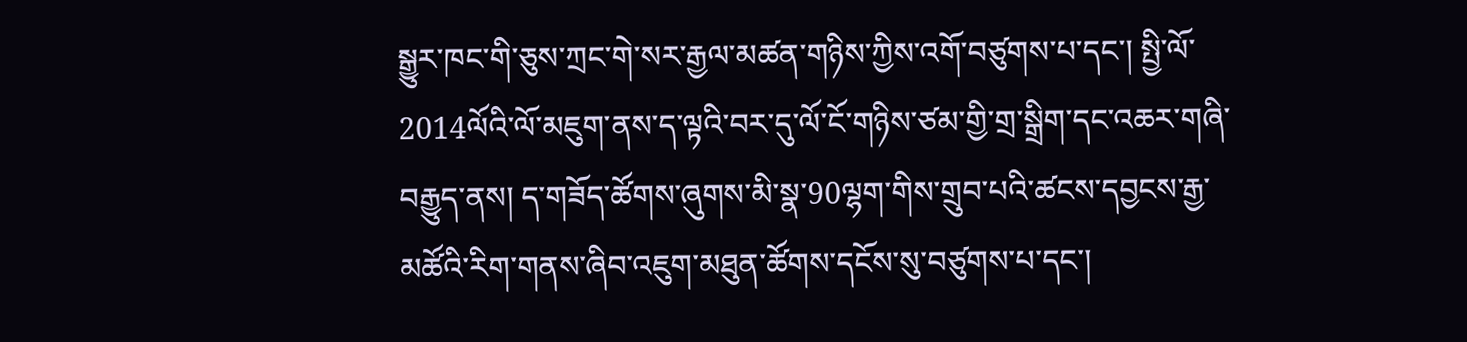སྒྱུར་ཁང་གི་ཅུས་ཀྲང་གེ་སར་རྒྱལ་མཚན་གཉིས་ཀྱིས་འགོ་བཙུགས་པ་དང་། སྤྱི་ལོ་2014ལོའི་ལོ་མཇུག་ནས་ད་ལྟའི་བར་དུ་ལོ་ངོ་གཉིས་ཙམ་གྱི་གྲ་སྒྲིག་དང་འཆར་གཞི་བརྒྱུད་ནས། ད་གཟོད་ཚོགས་ཞུགས་མི་སྣ་90ལྷག་གིས་གྲུབ་པའི་ཚངས་དབྱངས་རྒྱ་མཚོའི་རིག་གནས་ཞིབ་འཇུག་མཐུན་ཚོགས་དངོས་སུ་བཙུགས་པ་དང་།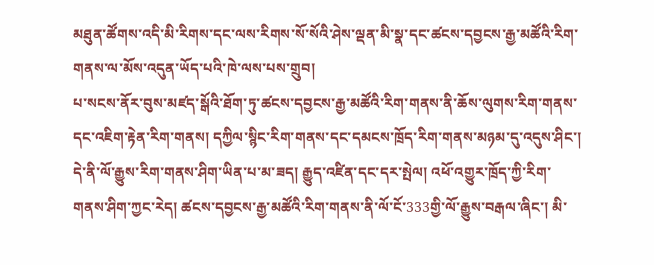མཐུན་ཚོགས་འདི་མི་རིགས་དང་ལས་རིགས་སོ་སོའི་ཤེས་ལྡན་མི་སྣ་དང་ཚངས་དབྱངས་རྒྱ་མཚོའི་རིག་གནས་ལ་མོས་འདུན་ཡོད་པའི་ཁེ་ལས་པས་གྲུབ།
པ་སངས་ནོར་བུས་མཛད་སྒོའི་ཐོག་ཏུ་ཚངས་དབྱངས་རྒྱ་མཚོའི་རིག་གནས་ནི་ཆོས་ལུགས་རིག་གནས་དང་འཇིག་རྟེན་རིག་གནས། དཀྱིལ་སྙིང་རིག་གནས་དང་དམངས་ཁྲོད་རིག་གནས་མཉམ་དུ་འདུས་ཤིང་། དེ་ནི་ལོ་རྒྱུས་རིག་གནས་ཤིག་ཡིན་པ་མ་ཟད། རྒྱུད་འཛིན་དང་དར་སྤེལ། འཕོ་འགྱུར་ཁྲོད་ཀྱི་རིག་གནས་ཤིག་ཀྱང་རེད། ཚངས་དབྱངས་རྒྱ་མཚོའི་རིག་གནས་ནི་ལོ་ངོ་333གྱི་ལོ་རྒྱུས་བརྒལ་ཞིང་། མི་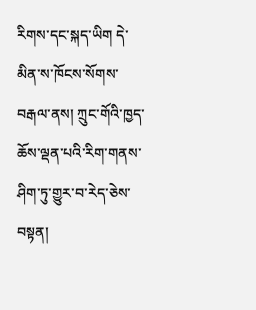རིགས་དང་སྐད་ཡིག དེ་མིན་ས་ཁོངས་སོགས་བརྒལ་ནས། ཀྲུང་གོའི་ཁྱད་ཆོས་ལྡན་པའི་རིག་གནས་ཤིག་ཏུ་གྱུར་བ་རེད་ཅེས་བསྟན།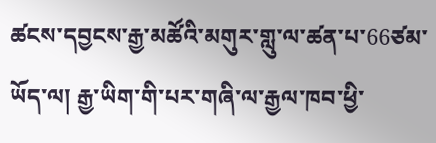ཚངས་དབྱངས་རྒྱ་མཚོའི་མགུར་གླུ་ལ་ཚན་པ་66ཙམ་ཡོད་ལ། རྒྱ་ཡིག་གི་པར་གཞི་ལ་རྒྱལ་ཁབ་ཕྱི་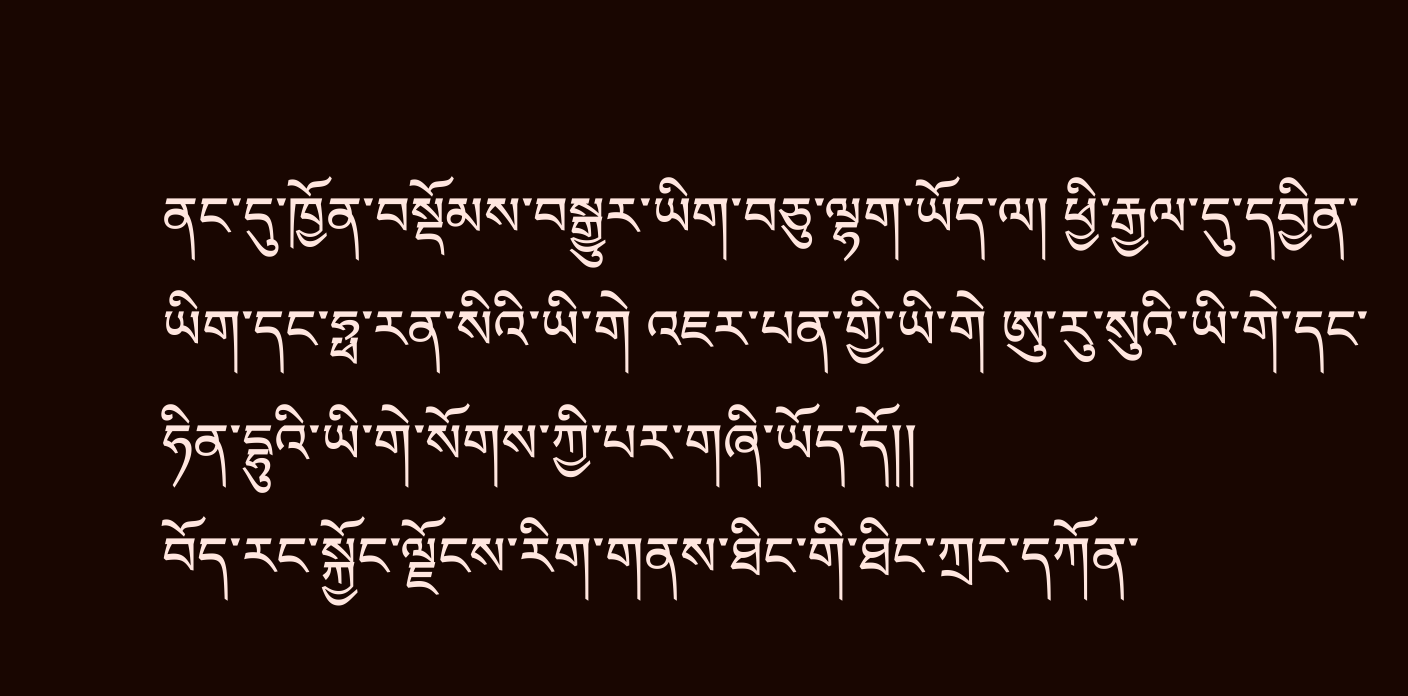ནང་དུ་ཁྱོན་བསྡོམས་བསྒྱུར་ཡིག་བཅུ་ལྷག་ཡོད་ལ། ཕྱི་རྒྱལ་དུ་དབྱིན་ཡིག་དང་ཧྥ་རན་སིའི་ཡི་གེ འཇར་པན་གྱི་ཡི་གེ ཨུ་རུ་སུའི་ཡི་གེ་དང་ཧིན་དྷུའི་ཡི་གེ་སོགས་ཀྱི་པར་གཞི་ཡོད་དོ།།
བོད་རང་སྐྱོང་ལྗོངས་རིག་གནས་ཐིང་གི་ཐིང་ཀྲང་དཀོན་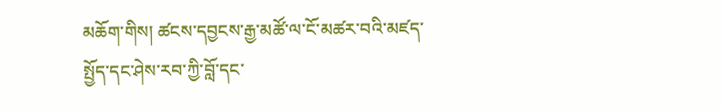མཆོག་གིས། ཚངས་དབྱངས་རྒྱ་མཚོ་ལ་ངོ་མཚར་བའི་མཛད་སྤྱོད་དང་ཤེས་རབ་ཀྱི་བློ་དང་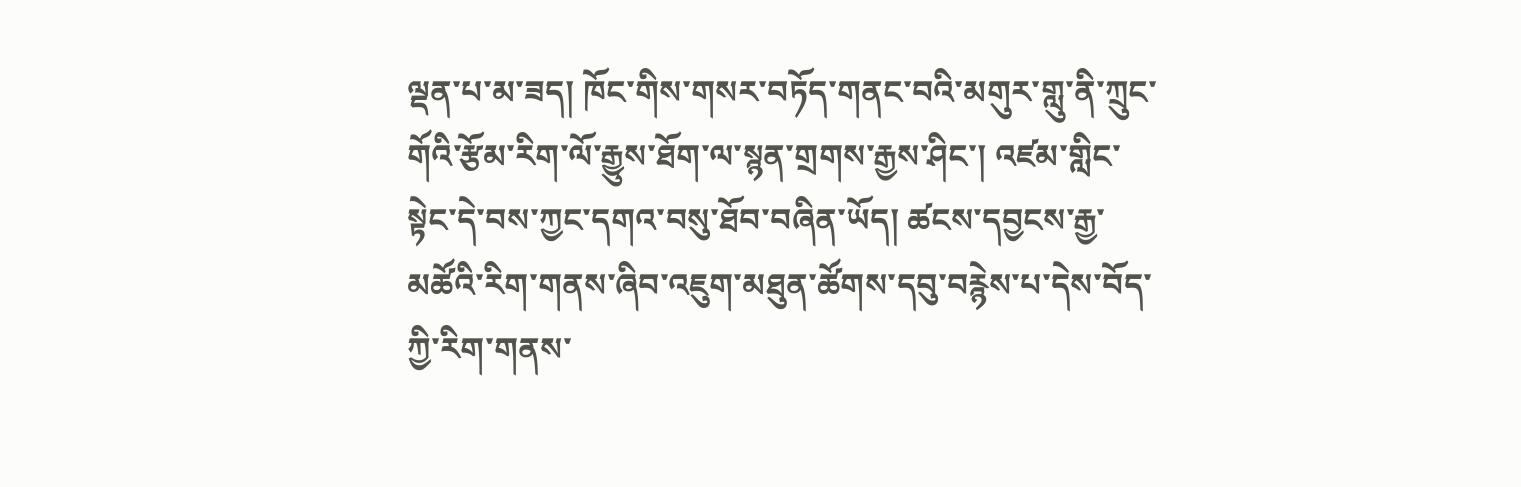ལྡན་པ་མ་ཟད། ཁོང་གིས་གསར་བཏོད་གནང་བའི་མགུར་གླུ་ནི་ཀྲུང་གོའི་རྩོམ་རིག་ལོ་རྒྱུས་ཐོག་ལ་སྙན་གྲགས་རྒྱས་ཤིང་། འཛམ་གླིང་སྟེང་དེ་བས་ཀྱང་དགའ་བསུ་ཐོབ་བཞིན་ཡོད། ཚངས་དབྱངས་རྒྱ་མཚོའི་རིག་གནས་ཞིབ་འཇུག་མཐུན་ཚོགས་དབུ་བརྙེས་པ་དེས་བོད་ཀྱི་རིག་གནས་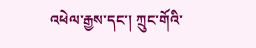འཕེལ་རྒྱས་དང་། ཀྲུང་གོའི་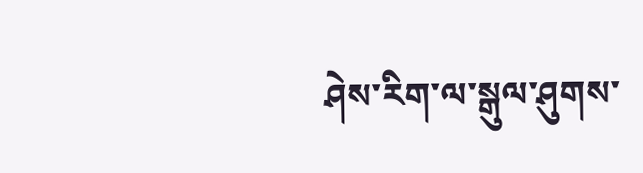ཤེས་རིག་ལ་སྒུལ་ཤུགས་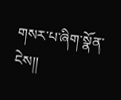གསར་པ་ཞིག་སྣོན་ངེས།།